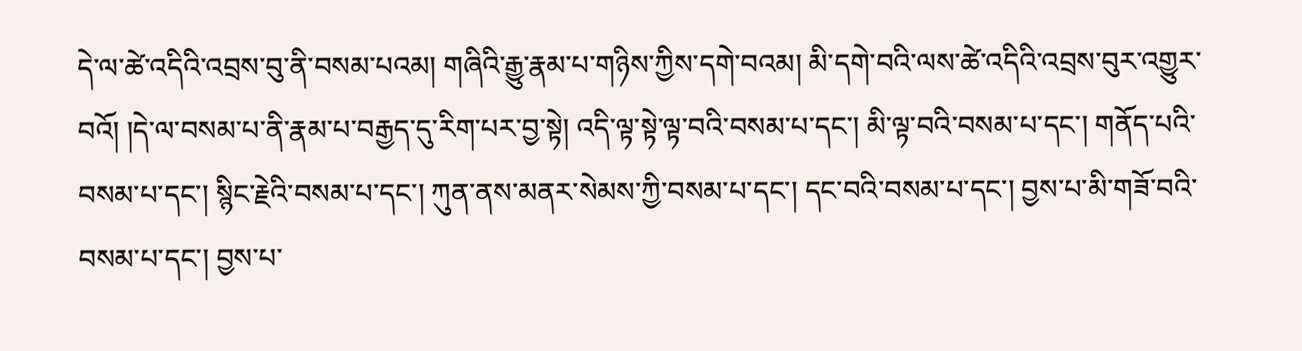དེ་ལ་ཚེ་འདིའི་འབྲས་བུ་ནི་བསམ་པའམ། གཞིའི་རྒྱུ་རྣམ་པ་གཉིས་ཀྱིས་དགེ་བའམ། མི་དགེ་བའི་ལས་ཚེ་འདིའི་འབྲས་བུར་འགྱུར་བའོ། །དེ་ལ་བསམ་པ་ནི་རྣམ་པ་བརྒྱད་དུ་རིག་པར་བྱ་སྟེ། འདི་ལྟ་སྟེ་ལྟ་བའི་བསམ་པ་དང་། མི་ལྟ་བའི་བསམ་པ་དང་། གནོད་པའི་བསམ་པ་དང་། སྙིང་རྗེའི་བསམ་པ་དང་། ཀུན་ནས་མནར་སེམས་ཀྱི་བསམ་པ་དང་། དང་བའི་བསམ་པ་དང་། བྱས་པ་མི་གཟོ་བའི་བསམ་པ་དང་། བྱས་པ་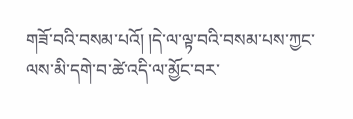གཟོ་བའི་བསམ་པའོ། །དེ་ལ་ལྟ་བའི་བསམ་པས་ཀྱང་ལས་མི་དགེ་བ་ཚེ་འདི་ལ་མྱོང་བར་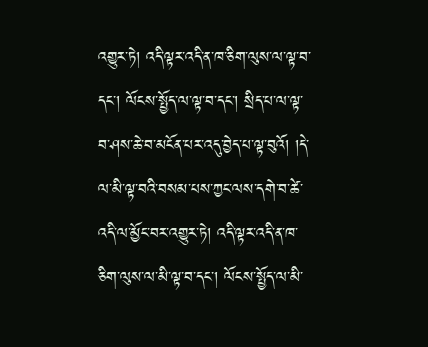འགྱུར་ཏེ། འདི་ལྟར་འདི་ན་ཁ་ཅིག་ལུས་ལ་ལྟ་བ་དང་། ལོངས་སྤྱོད་ལ་ལྟ་བ་དང་། སྲིད་པ་ལ་ལྟ་བ་ཤས་ཆེ་བ་མངོན་པར་འདུ་བྱེད་པ་ལྟ་བུའོ། །དེ་ལ་མི་ལྟ་བའི་བསམ་པས་ཀྱང་ལས་དགེ་བ་ཚེ་འདི་ལ་མྱོང་བར་འགྱུར་ཏེ། འདི་ལྟར་འདི་ན་ཁ་ཅིག་ལུས་ལ་མི་ལྟ་བ་དང་། ལོངས་སྤྱོད་ལ་མི་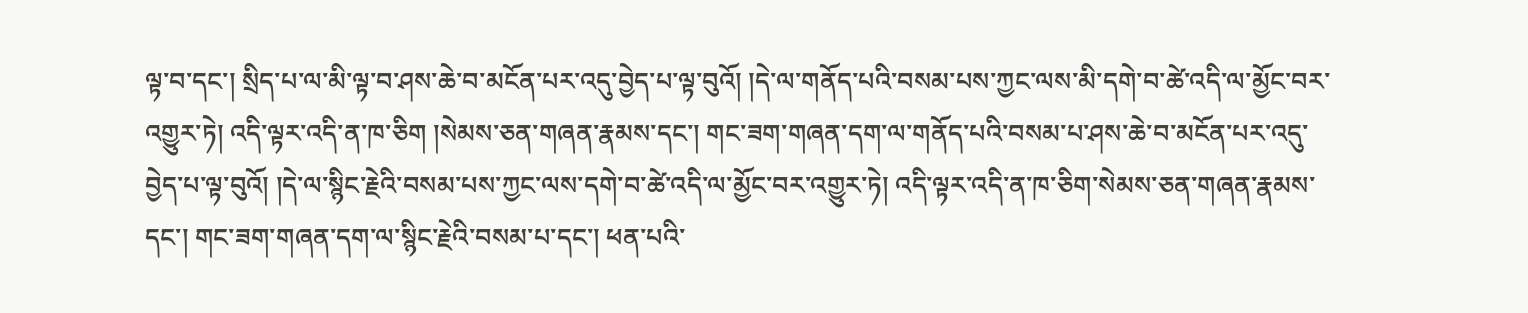ལྟ་བ་དང་། སྲིད་པ་ལ་མི་ལྟ་བ་ཤས་ཆེ་བ་མངོན་པར་འདུ་བྱེད་པ་ལྟ་བུའོ། །དེ་ལ་གནོད་པའི་བསམ་པས་ཀྱང་ལས་མི་དགེ་བ་ཚེ་འདི་ལ་མྱོང་བར་འགྱུར་ཏེ། འདི་ལྟར་འདི་ན་ཁ་ཅིག །སེམས་ཅན་གཞན་རྣམས་དང་། གང་ཟག་གཞན་དག་ལ་གནོད་པའི་བསམ་པ་ཤས་ཆེ་བ་མངོན་པར་འདུ་བྱེད་པ་ལྟ་བུའོ། །དེ་ལ་སྙིང་རྗེའི་བསམ་པས་ཀྱང་ལས་དགེ་བ་ཚེ་འདི་ལ་མྱོང་བར་འགྱུར་ཏེ། འདི་ལྟར་འདི་ན་ཁ་ཅིག་སེམས་ཅན་གཞན་རྣམས་དང་། གང་ཟག་གཞན་དག་ལ་སྙིང་རྗེའི་བསམ་པ་དང་། ཕན་པའི་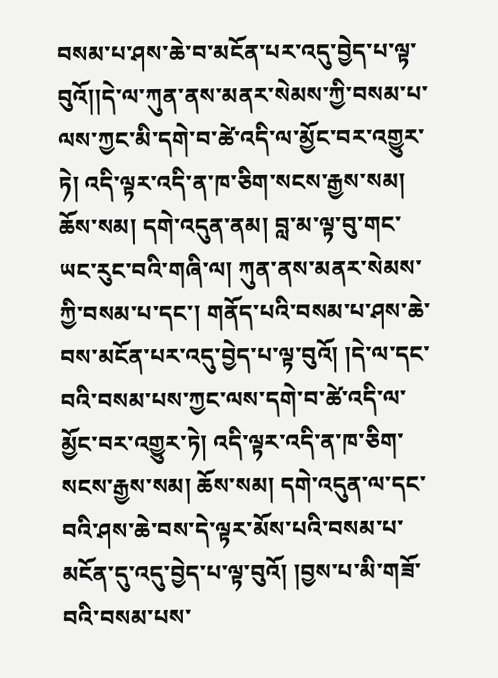བསམ་པ་ཤས་ཆེ་བ་མངོན་པར་འདུ་བྱེད་པ་ལྟ་བུའོ།།དེ་ལ་ཀུན་ནས་མནར་སེམས་ཀྱི་བསམ་པ་ལས་ཀྱང་མི་དགེ་བ་ཚེ་འདི་ལ་མྱོང་བར་འགྱུར་ཏེ། འདི་ལྟར་འདི་ན་ཁ་ཅིག་སངས་རྒྱས་སམ། ཆོས་སམ། དགེ་འདུན་ནམ། བླ་མ་ལྟ་བུ་གང་ཡང་རུང་བའི་གཞི་ལ། ཀུན་ནས་མནར་སེམས་ཀྱི་བསམ་པ་དང་། གནོད་པའི་བསམ་པ་ཤས་ཆེ་བས་མངོན་པར་འདུ་བྱེད་པ་ལྟ་བུའོ། །དེ་ལ་དང་བའི་བསམ་པས་ཀྱང་ལས་དགེ་བ་ཚེ་འདི་ལ་མྱོང་བར་འགྱུར་ཏེ། འདི་ལྟར་འདི་ན་ཁ་ཅིག་སངས་རྒྱས་སམ། ཆོས་སམ། དགེ་འདུན་ལ་དང་བའི་ཤས་ཆེ་བས་དེ་ལྟར་མོས་པའི་བསམ་པ་མངོན་དུ་འདུ་བྱེད་པ་ལྟ་བུའོ། །བྱས་པ་མི་གཟོ་བའི་བསམ་པས་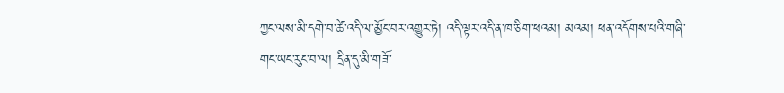ཀྱང་ལས་མི་དགེ་བ་ཚེ་འདི་ལ་མྱོང་བར་འགྱུར་ཏེ། འདི་ལྟར་འདི་ན་ཁ་ཅིག་ཕའམ། མའམ། ཕན་འདོགས་པའི་གཞི་གང་ཡང་རུང་བ་ལ། དྲིན་དུ་མི་གཟོ་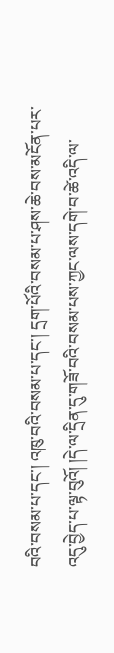བའི་བསམ་པ་དང་། འཁུ་བའི་བསམ་པ་དང་། དྲག་པོའི་བསམ་པ་ཤས་ཆེ་བས་མངོན་པར་འདུ་བྱེད་པ་ལྟ་བུའོ། །དེ་ལ་དྲིན་དུ་གཟོ་བའི་བསམ་པས་ཀྱང་ལས་དགེ་བ་ཚེ་འདི་ལ་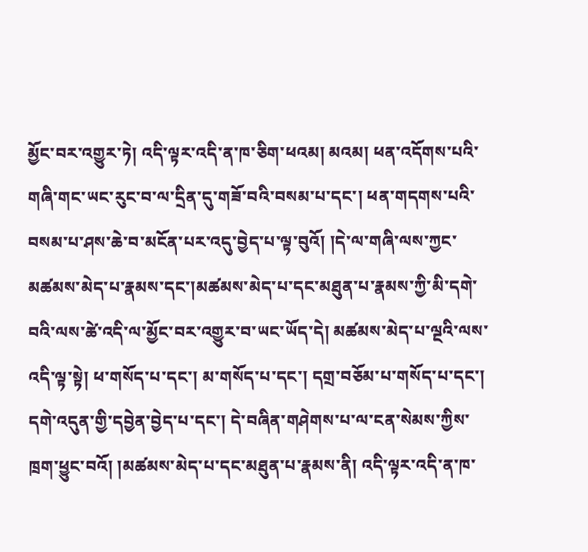མྱོང་བར་འགྱུར་ཏེ། འདི་ལྟར་འདི་ན་ཁ་ཅིག་ཕའམ། མའམ། ཕན་འདོགས་པའི་གཞི་གང་ཡང་རུང་བ་ལ་དྲིན་དུ་གཟོ་བའི་བསམ་པ་དང་། ཕན་གདགས་པའི་བསམ་པ་ཤས་ཆེ་བ་མངོན་པར་འདུ་བྱེད་པ་ལྟ་བུའོ། །དེ་ལ་གཞི་ལས་ཀྱང་མཚམས་མེད་པ་རྣམས་དང་།མཚམས་མེད་པ་དང་མཐུན་པ་རྣམས་ཀྱི་མི་དགེ་བའི་ལས་ཚེ་འདི་ལ་མྱོང་བར་འགྱུར་བ་ཡང་ཡོད་དེ། མཚམས་མེད་པ་ལྔའི་ལས་འདི་ལྟ་སྟེ། ཕ་གསོད་པ་དང་། མ་གསོད་པ་དང་། དགྲ་བཅོམ་པ་གསོད་པ་དང་། དགེ་འདུན་གྱི་དབྱེན་བྱེད་པ་དང་། དེ་བཞིན་གཤེགས་པ་ལ་ངན་སེམས་ཀྱིས་ཁྲག་ཕྱུང་བའོ། །མཚམས་མེད་པ་དང་མཐུན་པ་རྣམས་ནི། འདི་ལྟར་འདི་ན་ཁ་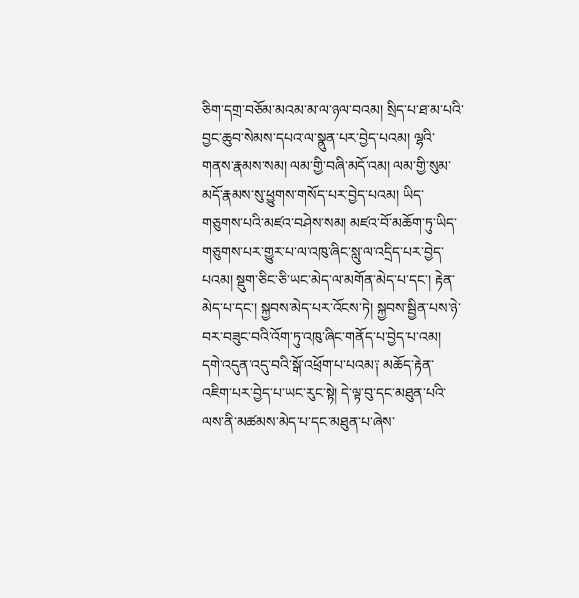ཅིག་དགྲ་བཅོམ་མའམ་མ་ལ་ཉལ་བའམ། སྲིད་པ་ཐ་མ་པའི་བྱང་ཆུབ་སེམས་དཔའ་ལ་སྣུན་པར་བྱེད་པའམ། ལྷའི་གནས་རྣམས་སམ། ལམ་གྱི་བཞི་མདོ་འམ། ལམ་གྱི་སུམ་མདོ་རྣམས་སུ་ཕྱུགས་གསོད་པར་བྱེད་པའམ། ཡིད་གཅུགས་པའི་མཛའ་བཤེས་སམ། མཛའ་བོ་མཆོག་ཏུ་ཡིད་གཅུགས་པར་གྱུར་པ་ལ་འཁུ་ཞིང་སླུ་ལ་འདྲིད་པར་བྱེད་པའམ། སྡུག་ཅིང་ཅི་ཡང་མེད་ལ་མགོན་མེད་པ་དང་། རྟེན་མེད་པ་དང་། སྐྱབས་མེད་པར་འོངས་ཏེ། སྐྱབས་སྦྱིན་པས་ཉེ་བར་བཟུང་བའི་འོག་ཏུ་འཁུ་ཞིང་གནོད་པ་བྱེད་པ་འམ། དགེ་འདུན་འདུ་བའི་སྒོ་འཕྲོག་པ་པའམ༑ མཆོད་རྟེན་འཇིག་པར་བྱེད་པ་ཡང་རུང་སྟེ། དེ་ལྟ་བུ་དང་མཐུན་པའི་ལས་ནི་མཚམས་མེད་པ་དང་མཐུན་པ་ཞེས་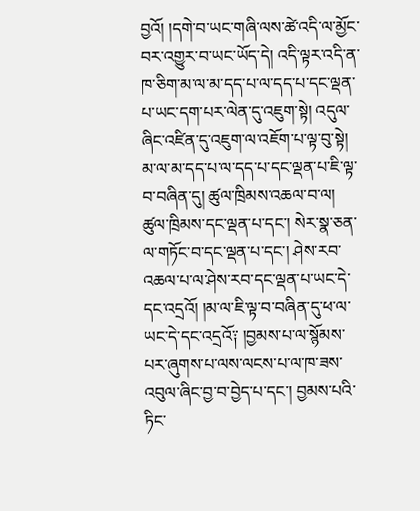བྱའོ། །དགེ་བ་ཡང་གཞི་ལས་ཚེ་འདི་ལ་མྱོང་བར་འགྱུར་བ་ཡང་ཡོད་དེ། འདི་ལྟར་འདི་ན་ཁ་ཅིག་མ་ལ་མ་དད་པ་ལ་དད་པ་དང་ལྡན་པ་ཡང་དག་པར་ལེན་དུ་འཇུག་སྟེ། འདུལ་ཞིང་འཛིན་དུ་འཇུག་ལ་འཇོག་པ་ལྟ་བུ་སྟེ། མ་ལ་མ་དད་པ་ལ་དད་པ་དང་ལྡན་པ་ཇི་ལྟ་བ་བཞིན་དུ། ཚུལ་ཁྲིམས་འཆལ་བ་ལ། ཚུལ་ཁྲིམས་དང་ལྡན་པ་དང་། སེར་སྣ་ཅན་ལ་གཏོང་བ་དང་ལྡན་པ་དང་། ཤེས་རབ་འཆལ་པ་ལ་ཤེས་རབ་དང་ལྡན་པ་ཡང་དེ་དང་འདྲའོ། །མ་ལ་ཇི་ལྟ་བ་བཞིན་དུ་ཕ་ལ་ཡང་དེ་དང་འདྲའོ༑ །བྱམས་པ་ལ་སྙོམས་པར་ཞུགས་པ་ལས་ལངས་པ་ལ་ཁ་ཟས་འབུལ་ཞིང་བྱ་བ་བྱེད་པ་དང་། བྱམས་པའི་ཏིང་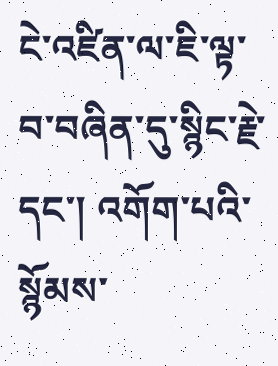ངེ་འཛིན་ལ་ཇི་ལྟ་བ་བཞིན་དུ་སྙིང་རྗེ་དང་། འགོག་པའི་སྙོམས་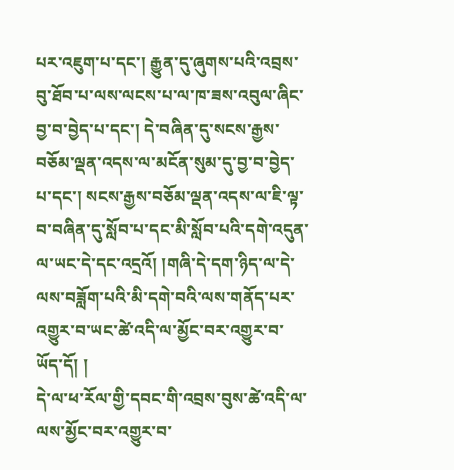པར་འཇུག་པ་དང་། རྒྱུན་དུ་ཞུགས་པའི་འབྲས་བུ་ཐོབ་པ་ལས་ལངས་པ་ལ་ཁ་ཟས་འབུལ་ཞིང་བྱ་བ་བྱེད་པ་དང་། དེ་བཞིན་དུ་སངས་རྒྱས་བཅོམ་ལྡན་འདས་ལ་མངོན་སུམ་དུ་བྱ་བ་བྱེད་པ་དང་། སངས་རྒྱས་བཅོམ་ལྡན་འདས་ལ་ཇི་ལྟ་བ་བཞིན་དུ་སློབ་པ་དང་མི་སློབ་པའི་དགེ་འདུན་ལ་ཡང་དེ་དང་འདྲའོ། །གཞི་དེ་དག་ཉིད་ལ་དེ་ལས་བཟློག་པའི་མི་དགེ་བའི་ལས་གནོད་པར་འགྱུར་བ་ཡང་ཚེ་འདི་ལ་མྱོང་བར་འགྱུར་བ་ཡོད་དོ། །
དེ་ལ་ཕ་རོལ་གྱི་དབང་གི་འབྲས་བུས་ཚེ་འདི་ལ་ལས་མྱོང་བར་འགྱུར་བ་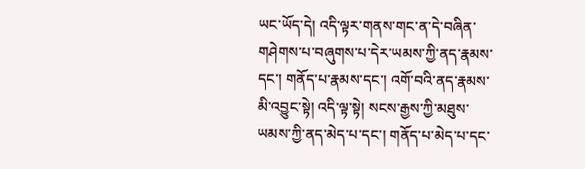ཡང་ཡོད་དེ། འདི་ལྟར་གནས་གང་ན་དེ་བཞིན་གཤེགས་པ་བཞུགས་པ་དེར་ཡམས་ཀྱི་ནད་རྣམས་དང་། གནོད་པ་རྣམས་དང་། འགོ་བའི་ནད་རྣམས་མི་འབྱུང་སྟེ། འདི་ལྟ་སྟེ། སངས་རྒྱས་ཀྱི་མཐུས་ཡམས་ཀྱི་ནད་མེད་པ་དང་། གནོད་པ་མེད་པ་དང་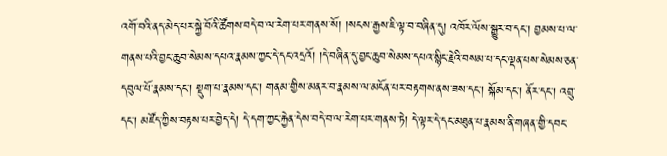འགོ་བའི་ནད་མེད་པར་སྐྱེ་བོའི་ཚོགས་བདེ་བ་ལ་རེག་པར་གནས་སོ། །སངས་རྒྱས་ཇི་ལྟ་བ་བཞིན་དུ། འཁོར་ལོས་སྒྱུར་བ་དང་། བྱམས་པ་ལ་གནས་པའི་བྱང་ཆུབ་སེམས་དཔའ་རྣམས་ཀྱང་དེ་དང་འདྲའོ། །དེ་བཞིན་དུ་བྱང་ཆུབ་སེམས་དཔའ་སྙིང་རྗེའི་བསམ་པ་དང་ལྡན་པས་སེམས་ཅན་དབུལ་པོ་རྣམས་དང་། སྡུག་པ་རྣམས་དང་། གནམ་གྱིས་མནར་བ་རྣམས་ལ་མངོན་པར་བརྟགས་ནས་ཟས་དང་། སྐོམ་དང་། ནོར་དང་། འབྲུ་དང་། མཛོད་ཀྱིས་བརྟས་པར་བྱེད་དེ། དེ་དག་ཀྱང་རྐྱེན་དེས་བདེ་བ་ལ་རེག་པར་གནས་ཏེ། དེ་ལྟར་དེ་དང་མཐུན་པ་རྣམས་ནི་གཞན་གྱི་དབང་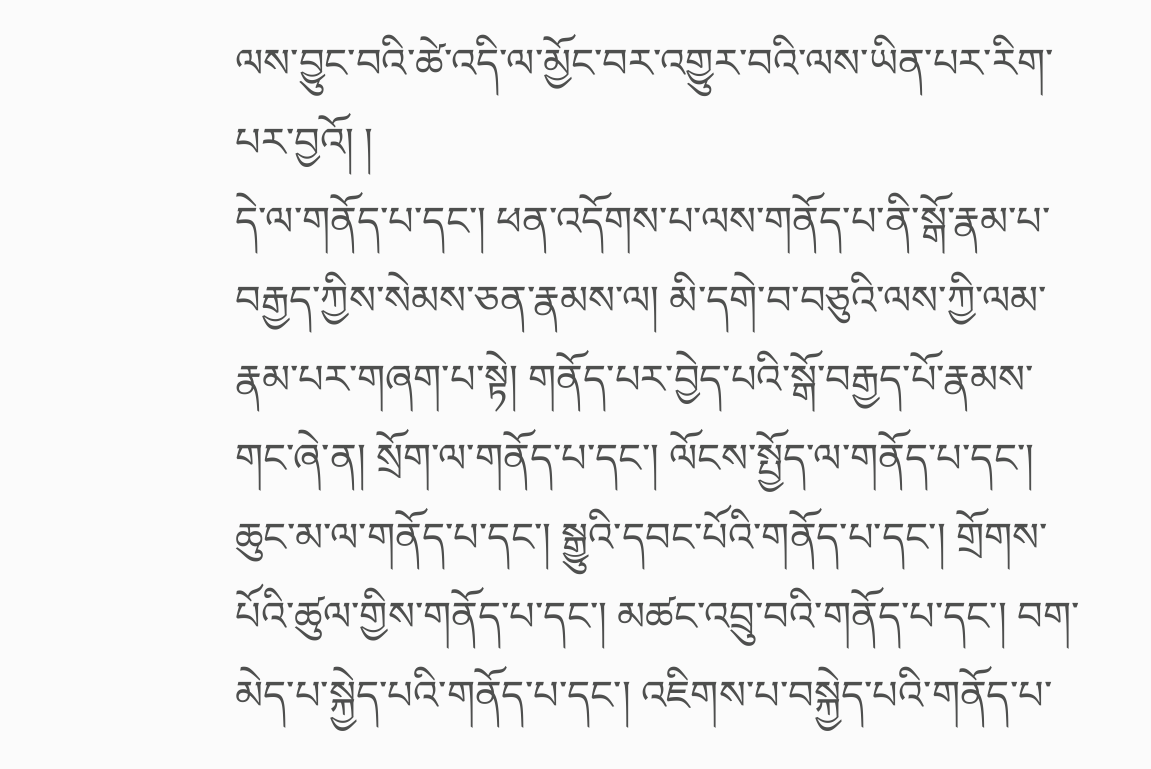ལས་བྱུང་བའི་ཚེ་འདི་ལ་མྱོང་བར་འགྱུར་བའི་ལས་ཡིན་པར་རིག་པར་བྱའོ། །
དེ་ལ་གནོད་པ་དང་། ཕན་འདོགས་པ་ལས་གནོད་པ་ནི་སྒོ་རྣམ་པ་བརྒྱད་ཀྱིས་སེམས་ཅན་རྣམས་ལ། མི་དགེ་བ་བཅུའི་ལས་ཀྱི་ལམ་རྣམ་པར་གཞག་པ་སྟེ། གནོད་པར་བྱེད་པའི་སྒོ་བརྒྱད་པོ་རྣམས་གང་ཞེ་ན། སྲོག་ལ་གནོད་པ་དང་། ལོངས་སྤྱོད་ལ་གནོད་པ་དང་། ཆུང་མ་ལ་གནོད་པ་དང་། སྒྱུའི་དབང་པོའི་གནོད་པ་དང་། གྲོགས་པོའི་ཚུལ་གྱིས་གནོད་པ་དང་། མཚང་འབྲུ་བའི་གནོད་པ་དང་། བག་མེད་པ་སྐྱེད་པའི་གནོད་པ་དང་། འཇིགས་པ་བསྐྱེད་པའི་གནོད་པ་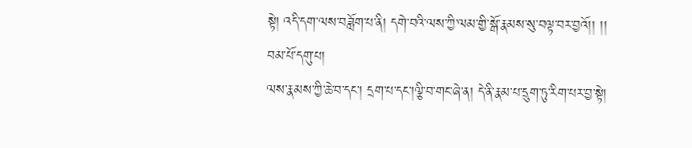སྟེ། འདི་དག་ལས་བཟློག་པ་ནི། དགེ་བའི་ལས་ཀྱི་ལམ་གྱི་སྒོ་རྣམས་སུ་བལྟ་བར་བྱའོ།། །།
བམ་པོ་དགུ་པ།
ལས་རྣམས་ཀྱི་ཆེ་བ་དང་། དྲག་པ་དང་།ལྕི་བ་གང་ཞེ་ན། དེ་ནི་རྣམ་པ་དྲུག་ཏུ་རིག་པར་བྱ་སྟེ།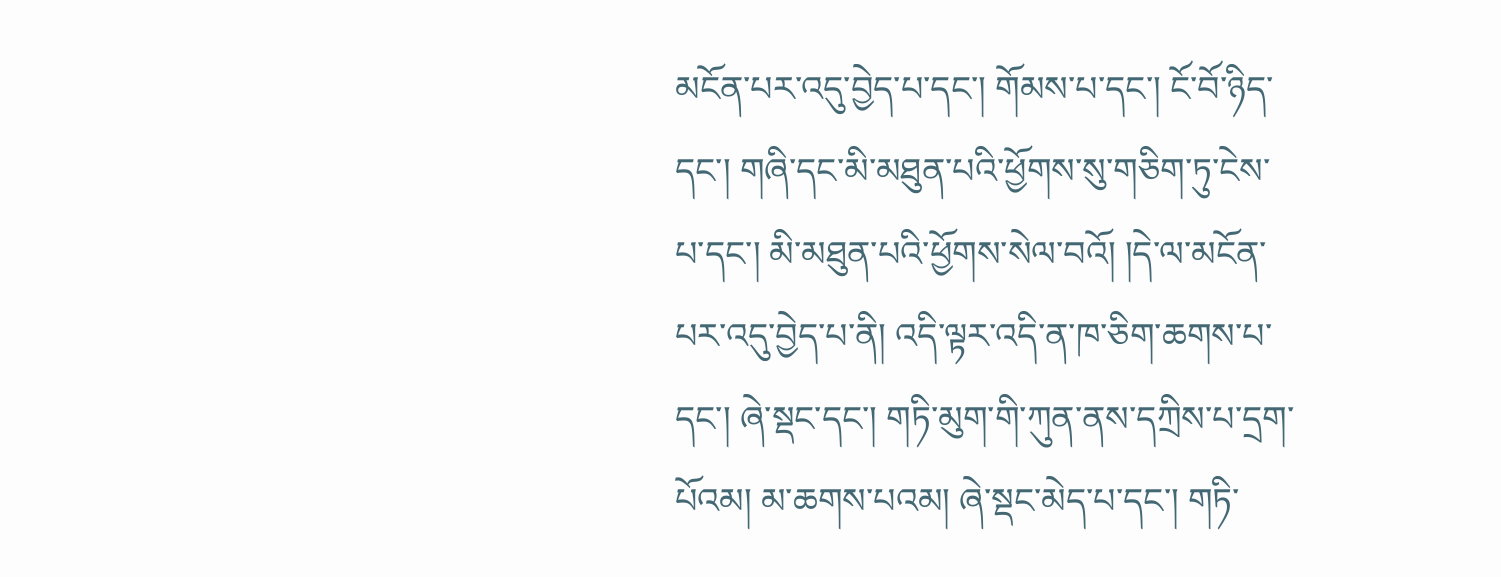མངོན་པར་འདུ་བྱེད་པ་དང་། གོམས་པ་དང་། ངོ་བོ་ཉིད་དང་། གཞི་དང་མི་མཐུན་པའི་ཕྱོགས་སུ་གཅིག་ཏུ་ངེས་པ་དང་། མི་མཐུན་པའི་ཕྱོགས་སེལ་བའོ། །དེ་ལ་མངོན་པར་འདུ་བྱེད་པ་ནི། འདི་ལྟར་འདི་ན་ཁ་ཅིག་ཆགས་པ་དང་། ཞེ་སྡང་དང་། གཏི་མུག་གི་ཀུན་ནས་དཀྲིས་པ་དྲག་པོའམ། མ་ཆགས་པའམ། ཞེ་སྡང་མེད་པ་དང་། གཏི་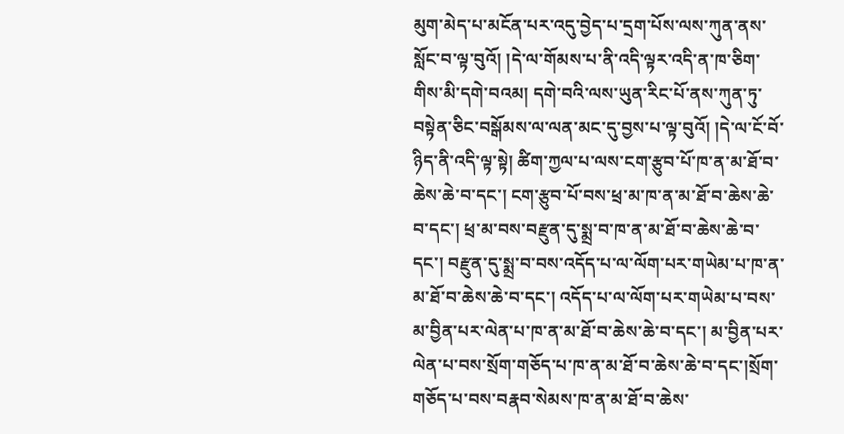མུག་མེད་པ་མངོན་པར་འདུ་བྱེད་པ་དྲག་པོས་ལས་ཀུན་ནས་སློང་བ་ལྟ་བུའོ། །དེ་ལ་གོམས་པ་ནི་འདི་ལྟར་འདི་ན་ཁ་ཅིག་གིས་མི་དགེ་བའམ། དགེ་བའི་ལས་ཡུན་རིང་པོ་ནས་ཀུན་ཏུ་བསྟེན་ཅིང་བསྒོམས་ལ་ལན་མང་དུ་བྱས་པ་ལྟ་བུའོ། །དེ་ལ་ངོ་བོ་ཉིད་ནི་འདི་ལྟ་སྟེ། ཚིག་ཀྱལ་པ་ལས་ངག་རྩུབ་པོ་ཁ་ན་མ་ཐོ་བ་ཆེས་ཆེ་བ་དང་། ངག་རྩུབ་པོ་བས་ཕྲ་མ་ཁ་ན་མ་ཐོ་བ་ཆེས་ཆེ་བ་དང་། ཕྲ་མ་བས་བརྫུན་དུ་སྨྲ་བ་ཁ་ན་མ་ཐོ་བ་ཆེས་ཆེ་བ་དང་། བརྫུན་དུ་སྨྲ་བ་བས་འདོད་པ་ལ་ལོག་པར་གཡེམ་པ་ཁ་ན་མ་ཐོ་བ་ཆེས་ཆེ་བ་དང་། འདོད་པ་ལ་ལོག་པར་གཡེམ་པ་བས་མ་བྱིན་པར་ལེན་པ་ཁ་ན་མ་ཐོ་བ་ཆེས་ཆེ་བ་དང་། མ་བྱིན་པར་ལེན་པ་བས་སྲོག་གཅོད་པ་ཁ་ན་མ་ཐོ་བ་ཆེས་ཆེ་བ་དང་།སྲོག་གཅོད་པ་བས་བརྣབ་སེམས་ཁ་ན་མ་ཐོ་བ་ཆེས་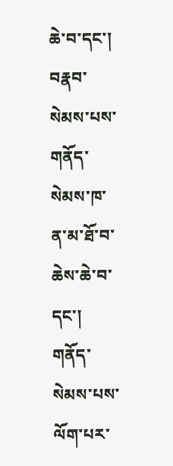ཆེ་བ་དང་། བརྣབ་སེམས་པས་གནོད་སེམས་ཁ་ན་མ་ཐོ་བ་ཆེས་ཆེ་བ་དང་། གནོད་སེམས་པས་ལོག་པར་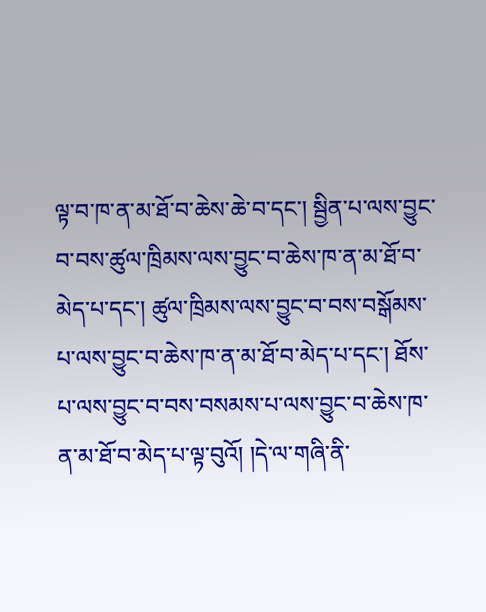ལྟ་བ་ཁ་ན་མ་ཐོ་བ་ཆེས་ཆེ་བ་དང་། སྦྱིན་པ་ལས་བྱུང་བ་བས་ཚུལ་ཁྲིམས་ལས་བྱུང་བ་ཆེས་ཁ་ན་མ་ཐོ་བ་མེད་པ་དང་། ཚུལ་ཁྲིམས་ལས་བྱུང་བ་བས་བསྒོམས་པ་ལས་བྱུང་བ་ཆེས་ཁ་ན་མ་ཐོ་བ་མེད་པ་དང་། ཐོས་པ་ལས་བྱུང་བ་བས་བསམས་པ་ལས་བྱུང་བ་ཆེས་ཁ་ན་མ་ཐོ་བ་མེད་པ་ལྟ་བུའོ། །དེ་ལ་གཞི་ནི་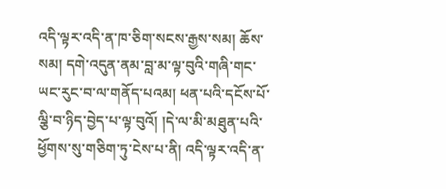འདི་ལྟར་འདི་ན་ཁ་ཅིག་སངས་རྒྱས་སམ། ཆོས་སམ། དགེ་འདུན་ནམ་བླ་མ་ལྟ་བུའི་གཞི་གང་ཡང་རུང་བ་ལ་གནོད་པའམ། ཕན་པའི་དངོས་པོ་ལྕི་བ་ཉིད་བྱེད་པ་ལྟ་བུའོ། །དེ་ལ་མི་མཐུན་པའི་ཕྱོགས་སུ་གཅིག་ཏུ་ངེས་པ་ནི། འདི་ལྟར་འདི་ན་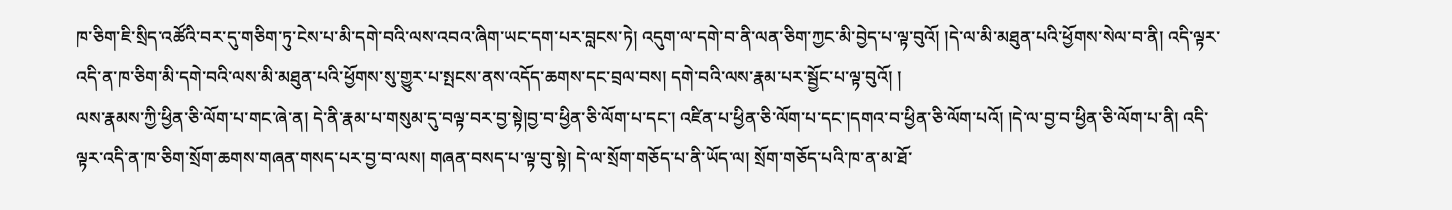ཁ་ཅིག་ཇི་སྲིད་འཚོའི་བར་དུ་གཅིག་ཏུ་ངེས་པ་མི་དགེ་བའི་ལས་འབའ་ཞིག་ཡང་དག་པར་བླངས་ཏེ། འདུག་ལ་དགེ་བ་ནི་ལན་ཅིག་ཀྱང་མི་བྱེད་པ་ལྟ་བུའོ། །དེ་ལ་མི་མཐུན་པའི་ཕྱོགས་སེལ་བ་ནི། འདི་ལྟར་འདི་ན་ཁ་ཅིག་མི་དགེ་བའི་ལས་མི་མཐུན་པའི་ཕྱོགས་སུ་གྱུར་པ་སྤངས་ནས་འདོད་ཆགས་དང་བྲལ་བས། དགེ་བའི་ལས་རྣམ་པར་སྦྱོང་པ་ལྟ་བུའོ། །
ལས་རྣམས་ཀྱི་ཕྱིན་ཅི་ལོག་པ་གང་ཞེ་ན། དེ་ནི་རྣམ་པ་གསུམ་དུ་བལྟ་བར་བྱ་སྟེ།བྱ་བ་ཕྱིན་ཅི་ལོག་པ་དང་། འཛིན་པ་ཕྱིན་ཅི་ལོག་པ་དང་།དགའ་བ་ཕྱིན་ཅི་ལོག་པའོ། །དེ་ལ་བྱ་བ་ཕྱིན་ཅི་ལོག་པ་ནི། འདི་ལྟར་འདི་ན་ཁ་ཅིག་སྲོག་ཆགས་གཞན་གསད་པར་བྱ་བ་ལས། གཞན་བསད་པ་ལྟ་བུ་སྟེ། དེ་ལ་སྲོག་གཅོད་པ་ནི་ཡོད་ལ། སྲོག་གཅོད་པའི་ཁ་ན་མ་ཐོ་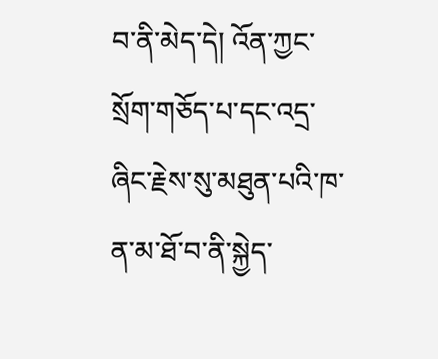བ་ནི་མེད་དེ། འོན་ཀྱང་སྲོག་གཅོད་པ་དང་འདྲ་ཞིང་རྗེས་སུ་མཐུན་པའི་ཁ་ན་མ་ཐོ་བ་ནི་སྐྱེད་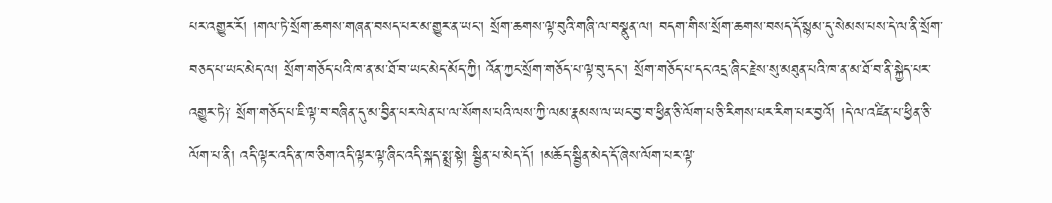པར་འགྱུར་རོ། །གལ་ཏེ་སྲོག་ཆགས་གཞན་བསད་པར་མ་གྱུར་ན་ཡང་། སྲོག་ཆགས་ལྟ་བུའི་གཞི་ལ་བསྣུན་ལ། བདག་གིས་སྲོག་ཆགས་བསད་དོ་སྙམ་དུ་སེམས་པས་དེ་ལ་ནི་སྲོག་བཅད་པ་ཡང་མེད་ལ། སྲོག་གཅོད་པའི་ཁ་ན་མ་ཐོ་བ་ཡང་མེད་མོད་ཀྱི། འོན་ཀྱང་སྲོག་གཅོད་པ་ལྟ་བུ་དང་། སྲོག་གཅོད་པ་དང་འདྲ་ཞིང་རྗེས་སུ་མཐུན་པའི་ཁ་ན་མ་ཐོ་བ་ནི་སྐྱེད་པར་འགྱུར་ཏེ༑ སྲོག་གཅོད་པ་ཇི་ལྟ་བ་བཞིན་དུ་མ་བྱིན་པར་ལེན་པ་ལ་སོགས་པའི་ལས་ཀྱི་ལམ་རྣམས་ལ་ཡང་བྱ་བ་ཕྱིན་ཅི་ལོག་པ་ཅི་རིགས་པར་རིག་པར་བྱའོ། །དེ་ལ་འཛིན་པ་ཕྱིན་ཅི་ལོག་པ་ནི། འདི་ལྟར་འདི་ན་ཁ་ཅིག་འདི་ལྟར་ལྟ་ཞིང་འདི་སྐད་སྨྲ་སྟེ། སྦྱིན་པ་མེད་དོ། །མཆོད་སྦྱིན་མེད་དོ་ཞེས་ལོག་པར་ལྟ་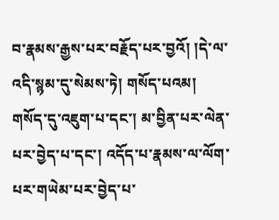བ་རྣམས་རྒྱས་པར་བརྗོད་པར་བྱའོ། །དེ་ལ་འདི་སྙམ་དུ་སེམས་ཏེ། གསོད་པའམ། གསོད་དུ་འཇུག་པ་དང་། མ་བྱིན་པར་ལེན་པར་བྱེད་པ་དང་། འདོད་པ་རྣམས་ལ་ལོག་པར་གཡེམ་པར་བྱེད་པ་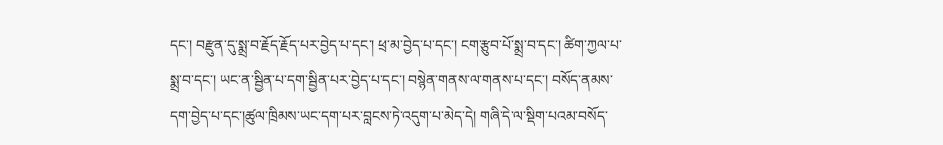དང་། བརྫུན་དུ་སྨྲ་བ་རྗོད་རྗོད་པར་བྱེད་པ་དང་། ཕྲ་མ་བྱེད་པ་དང་། ངག་རྩུབ་པོ་སྨྲ་བ་དང་། ཚིག་ཀྱལ་པ་སྨྲ་བ་དང་། ཡང་ན་སྦྱིན་པ་དག་སྦྱིན་པར་བྱེད་པ་དང་། བསྙེན་གནས་ལ་གནས་པ་དང་། བསོད་ནམས་དག་བྱེད་པ་དང་།ཚུལ་ཁྲིམས་ཡང་དག་པར་བླངས་ཏེ་འདུག་པ་མེད་དེ། གཞི་དེ་ལ་སྡིག་པའམ་བསོད་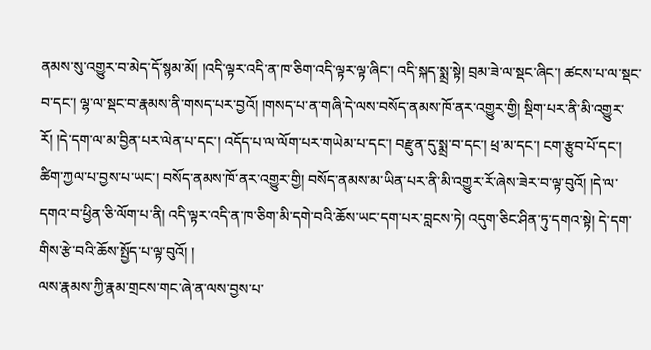ནམས་སུ་འགྱུར་བ་མེད་དོ་སྙམ་མོ། །འདི་ལྟར་འདི་ན་ཁ་ཅིག་འདི་ལྟར་ལྟ་ཞིང་། འདི་སྐད་སྨྲ་སྟེ། བྲམ་ཟེ་ལ་སྡང་ཞིང་། ཚངས་པ་ལ་སྡང་བ་དང་། ལྷ་ལ་སྡང་བ་རྣམས་ནི་གསད་པར་བྱའོ། །གསད་པ་ན་གཞི་དེ་ལས་བསོད་ནམས་ཁོ་ནར་འགྱུར་གྱི། སྡིག་པར་ནི་མི་འགྱུར་རོ། །དེ་དག་ལ་མ་བྱིན་པར་ལེན་པ་དང་། འདོད་པ་ལ་ལོག་པར་གཡེམ་པ་དང་། བརྫུན་དུ་སྨྲ་བ་དང་། ཕྲ་མ་དང་། ངག་རྩུབ་པོ་དང་། ཚིག་ཀྱལ་པ་བྱས་པ་ཡང་། བསོད་ནམས་ཁོ་ནར་འགྱུར་གྱི། བསོད་ནམས་མ་ཡིན་པར་ནི་མི་འགྱུར་རོ་ཞེས་ཟེར་བ་ལྟ་བུའོ། །དེ་ལ་དགའ་བ་ཕྱིན་ཅི་ལོག་པ་ནི། འདི་ལྟར་འདི་ན་ཁ་ཅིག་མི་དགེ་བའི་ཆོས་ཡང་དག་པར་བླངས་ཏེ། འདུག་ཅིང་ཤིན་ཏུ་དགའ་སྟེ། དེ་དག་གིས་རྩེ་བའི་ཆོས་སྤྱོད་པ་ལྟ་བུའོ། །
ལས་རྣམས་ཀྱི་རྣམ་གྲངས་གང་ཞེ་ན་ལས་བྱས་པ་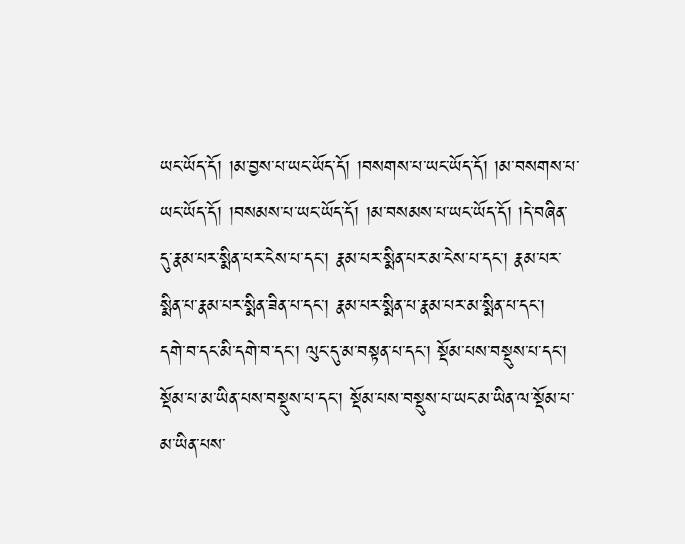ཡང་ཡོད་དོ། །མ་བྱས་པ་ཡང་ཡོད་དོ། །བསགས་པ་ཡང་ཡོད་དོ། །མ་བསགས་པ་ཡང་ཡོད་དོ། །བསམས་པ་ཡང་ཡོད་དོ། །མ་བསམས་པ་ཡང་ཡོད་དོ། །དེ་བཞིན་དུ་རྣམ་པར་སྨིན་པར་ངེས་པ་དང་། རྣམ་པར་སྨིན་པར་མ་ངེས་པ་དང་། རྣམ་པར་སྨིན་པ་རྣམ་པར་སྨིན་ཟིན་པ་དང་། རྣམ་པར་སྨིན་པ་རྣམ་པར་མ་སྨིན་པ་དང་།
དགེ་བ་དང་མི་དགེ་བ་དང་། ལུང་དུ་མ་བསྟན་པ་དང་། སྡོམ་པས་བསྡུས་པ་དང་། སྡོམ་པ་མ་ཡིན་པས་བསྡུས་པ་དང་། སྡོམ་པས་བསྡུས་པ་ཡང་མ་ཡིན་ལ་སྡོམ་པ་མ་ཡིན་པས་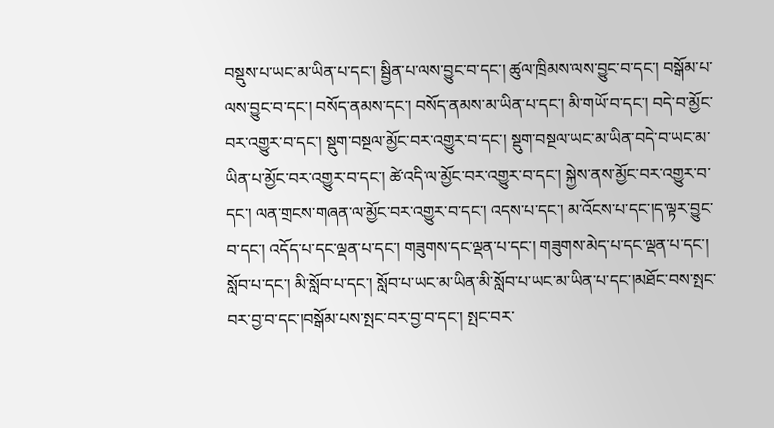བསྡུས་པ་ཡང་མ་ཡིན་པ་དང་། སྦྱིན་པ་ལས་བྱུང་བ་དང་། ཚུལ་ཁྲིམས་ལས་བྱུང་བ་དང་། བསྒོམ་པ་ལས་བྱུང་བ་དང་། བསོད་ནམས་དང་། བསོད་ནམས་མ་ཡིན་པ་དང་། མི་གཡོ་བ་དང་། བདེ་བ་མྱོང་བར་འགྱུར་བ་དང་། སྡུག་བསྔལ་མྱོང་བར་འགྱུར་བ་དང་། སྡུག་བསྔལ་ཡང་མ་ཡིན་བདེ་བ་ཡང་མ་ཡིན་པ་མྱོང་བར་འགྱུར་བ་དང་། ཚེ་འདི་ལ་མྱོང་བར་འགྱུར་བ་དང་། སྐྱེས་ནས་མྱོང་བར་འགྱུར་བ་དང་། ལན་གྲངས་གཞན་ལ་མྱོང་བར་འགྱུར་བ་དང་། འདས་པ་དང་། མ་འོངས་པ་དང་།ད་ལྟར་བྱུང་བ་དང་། འདོད་པ་དང་ལྡན་པ་དང་། གཟུགས་དང་ལྡན་པ་དང་། གཟུགས་མེད་པ་དང་ལྡན་པ་དང་། སློབ་པ་དང་། མི་སློབ་པ་དང་། སློབ་པ་ཡང་མ་ཡིན་མི་སློབ་པ་ཡང་མ་ཡིན་པ་དང་།མཐོང་བས་སྤང་བར་བྱ་བ་དང་།བསྒོམ་པས་སྤང་བར་བྱ་བ་དང་། སྤང་བར་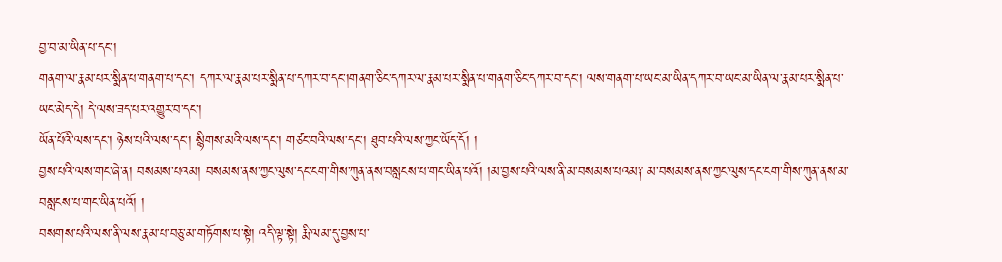བྱ་བ་མ་ཡིན་པ་དང་།
གནག་ལ་རྣམ་པར་སྨིན་པ་གནག་པ་དང་། དཀར་ལ་རྣམ་པར་སྨིན་པ་དཀར་བ་དང་།གནག་ཅིང་དཀར་ལ་རྣམ་པར་སྨིན་པ་གནག་ཅིང་དཀར་བ་དང་། ལས་གནག་པ་ཡང་མ་ཡིན་དཀར་བ་ཡང་མ་ཡིན་ལ་རྣམ་པར་སྨིན་པ་ཡང་མེད་དེ། དེ་ལས་ཟད་པར་འགྱུར་བ་དང་།
ཡོན་པོའི་ལས་དང་། ཉེས་པའི་ལས་དང་། སྙིགས་མའི་ལས་དང་། གཙང་བའི་ལས་དང་། ཐུབ་པའི་ལས་ཀྱང་ཡོད་དོ། །
བྱས་པའི་ལས་གང་ཞེ་ན། བསམས་པའམ། བསམས་ནས་ཀྱང་ལུས་དང་ངག་གིས་ཀུན་ནས་བསླངས་པ་གང་ཡིན་པའོ། །མ་བྱས་པའི་ལས་ནི་མ་བསམས་པའམ༑ མ་བསམས་ནས་ཀྱང་ལུས་དང་ངག་གིས་ཀུན་ནས་མ་བསླངས་པ་གང་ཡིན་པའོ། །
བསགས་པའི་ལས་ནི་ལས་རྣམ་པ་བཅུ་མ་གཏོགས་པ་སྟེ། འདི་ལྟ་སྟེ། རྨི་ལམ་དུ་བྱས་པ་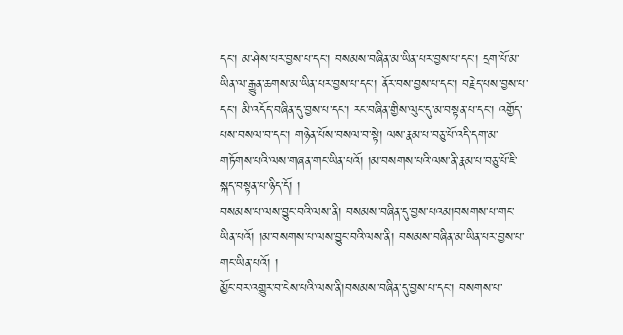དང་། མ་ཤེས་པར་བྱས་པ་དང་། བསམས་བཞིན་མ་ཡིན་པར་བྱས་པ་དང་། དྲག་པོ་མ་ཡིན་ལ་རྒྱུན་ཆགས་མ་ཡིན་པར་བྱས་པ་དང་། ནོར་བས་བྱས་པ་དང་། བརྗེད་པས་བྱས་པ་དང་། མི་འདོད་བཞིན་དུ་བྱས་པ་དང་། རང་བཞིན་གྱིས་ལུང་དུ་མ་བསྟན་པ་དང་། འགྱོད་པས་བསལ་བ་དང་། གཉེན་པོས་བསལ་བ་སྟེ། ལས་རྣམ་པ་བཅུ་པོ་འདི་དག་མ་གཏོགས་པའི་ལས་གཞན་གང་ཡིན་པའོ། །མ་བསགས་པའི་ལས་ནི་རྣམ་པ་བཅུ་པོ་ཇི་སྐད་བསྟན་པ་ཉིད་དོ། །
བསམས་པ་ལས་བྱུང་བའི་ལས་ནི། བསམས་བཞིན་དུ་བྱས་པའམ།བསགས་པ་གང་ཡིན་པའོ། །མ་བསགས་པ་ལས་བྱུང་བའི་ལས་ནི། བསམས་བཞིན་མ་ཡིན་པར་བྱས་པ་གང་ཡིན་པའོ། །
མྱོང་བར་འགྱུར་བ་ངེས་པའི་ལས་ནི།བསམས་བཞིན་དུ་བྱས་པ་དང་། བསགས་པ་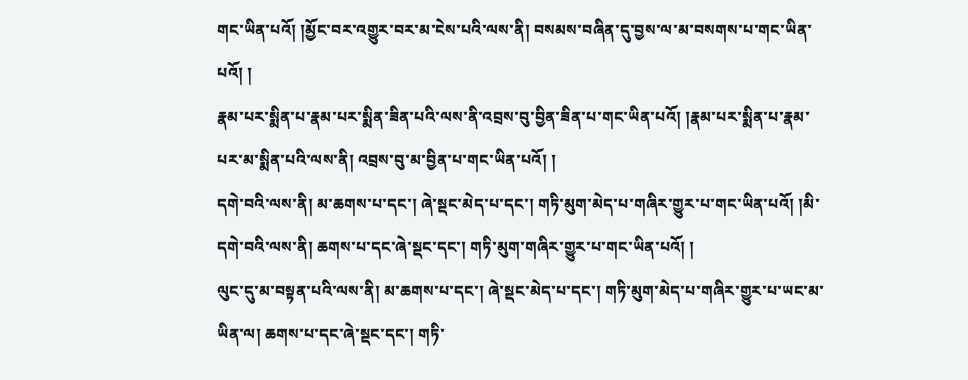གང་ཡིན་པའོ། །མྱོང་བར་འགྱུར་བར་མ་ངེས་པའི་ལས་ནི། བསམས་བཞིན་དུ་བྱས་ལ་མ་བསགས་པ་གང་ཡིན་པའོ། །
རྣམ་པར་སྨིན་པ་རྣམ་པར་སྨིན་ཟིན་པའི་ལས་ནི་འབྲས་བུ་བྱིན་ཟིན་པ་གང་ཡིན་པའོ། །རྣམ་པར་སྨིན་པ་རྣམ་པར་མ་སྨིན་པའི་ལས་ནི། འབྲས་བུ་མ་བྱིན་པ་གང་ཡིན་པའོ། །
དགེ་བའི་ལས་ནི། མ་ཆགས་པ་དང་། ཞེ་སྡང་མེད་པ་དང་། གཏི་མུག་མེད་པ་གཞིར་གྱུར་པ་གང་ཡིན་པའོ། །མི་དགེ་བའི་ལས་ནི། ཆགས་པ་དང་ཞེ་སྡང་དང་། གཏི་མུག་གཞིར་གྱུར་པ་གང་ཡིན་པའོ། །
ལུང་དུ་མ་བསྟན་པའི་ལས་ནི། མ་ཆགས་པ་དང་། ཞེ་སྡང་མེད་པ་དང་། གཏི་མུག་མེད་པ་གཞིར་གྱུར་པ་ཡང་མ་ཡིན་ལ། ཆགས་པ་དང་ཞེ་སྡང་དང་། གཏི་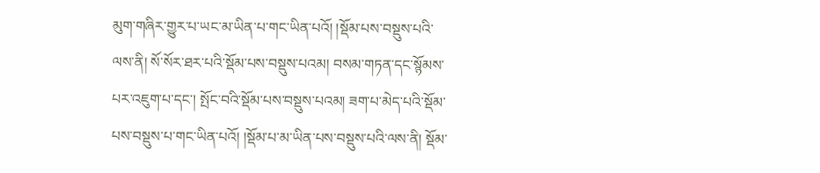མུག་གཞིར་གྱུར་པ་ཡང་མ་ཡིན་པ་གང་ཡིན་པའོ། །སྡོམ་པས་བསྡུས་པའི་ལས་ནི། སོ་སོར་ཐར་པའི་སྡོམ་པས་བསྡུས་པའམ། བསམ་གཏན་དང་སྙོམས་པར་འཇུག་པ་དང་། སྤོང་བའི་སྡོམ་པས་བསྡུས་པའམ། ཟག་པ་མེད་པའི་སྡོམ་པས་བསྡུས་པ་གང་ཡིན་པའོ། །སྡོམ་པ་མ་ཡིན་པས་བསྡུས་པའི་ལས་ནི། སྡོམ་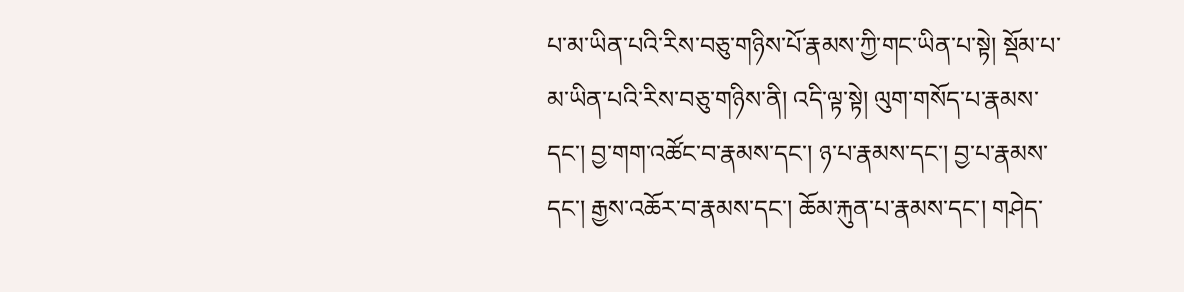པ་མ་ཡིན་པའི་རིས་བཅུ་གཉིས་པོ་རྣམས་ཀྱི་གང་ཡིན་པ་སྟེ། སྡོམ་པ་མ་ཡིན་པའི་རིས་བཅུ་གཉིས་ནི། འདི་ལྟ་སྟེ། ལུག་གསོད་པ་རྣམས་དང་། བྱ་གག་འཚོང་བ་རྣམས་དང་། ཉ་པ་རྣམས་དང་། བྱ་པ་རྣམས་དང་། རྒྱས་འཆོར་བ་རྣམས་དང་། ཆོམ་རྐུན་པ་རྣམས་དང་། གཤེད་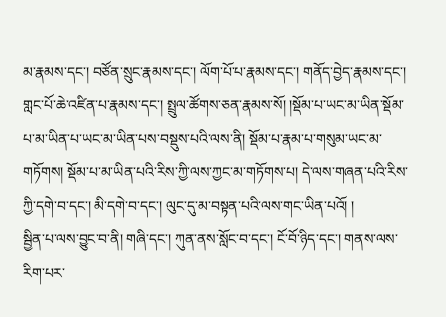མ་རྣམས་དང་། བཙོན་སྲུང་རྣམས་དང་། ལོག་པོ་པ་རྣམས་དང་། གནོད་བྱེད་རྣམས་དང་། གླང་པོ་ཆེ་འཛིན་པ་རྣམས་དང་། སྤྲུལ་ཚོགས་ཅན་རྣམས་སོ། །སྡོམ་པ་ཡང་མ་ཡིན་སྡོམ་པ་མ་ཡིན་པ་ཡང་མ་ཡིན་པས་བསྡུས་པའི་ལས་ནི། སྡོམ་པ་རྣམ་པ་གསུམ་ཡང་མ་གཏོགས། སྡོམ་པ་མ་ཡིན་པའི་རིས་ཀྱི་ལས་ཀྱང་མ་གཏོགས་པ། དེ་ལས་གཞན་པའི་རིས་ཀྱི་དགེ་བ་དང་། མི་དགེ་བ་དང་། ལུང་དུ་མ་བསྟན་པའི་ལས་གང་ཡིན་པའོ། །
སྦྱིན་པ་ལས་བྱུང་བ་ནི། གཞི་དང་། ཀུན་ནས་སློང་བ་དང་། ངོ་བོ་ཉིད་དང་། གནས་ལས་རིག་པར་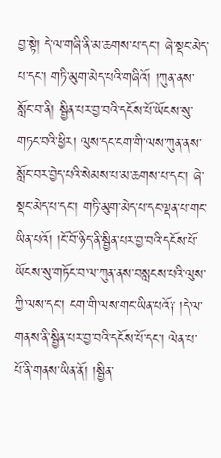བྱ་སྟེ། དེ་ལ་གཞི་ནི་མ་ཆགས་པ་དང་། ཞེ་སྡང་མེད་པ་དང་། གཏི་མུག་མེད་པའི་གཞིའོ། །ཀུན་ནས་སློང་བ་ནི། སྦྱིན་པར་བྱ་བའི་དངོས་པོ་ཡོངས་སུ་གཏང་བའི་ཕྱིར། ལུས་དང་ངག་གི་ལས་ཀུན་ནས་སློང་བར་བྱེད་པའི་སེམས་པ་མ་ཆགས་པ་དང་། ཞེ་སྡང་མེད་པ་དང་། གཏི་མུག་མེད་པ་དང་ལྡན་པ་གང་ཡིན་པའོ། །ངོ་བོ་ཉིད་ནི་སྦྱིན་པར་བྱ་བའི་དངོས་པོ་ཡོངས་སུ་གཏོང་བ་ལ་ཀུན་ནས་བསླངས་པའི་ལུས་ཀྱི་ལས་དང་། ངག་གི་ལས་གང་ཡིན་པའོ༑ །དེ་ལ་གནས་ནི་སྦྱིན་པར་བྱ་བའི་དངོས་པོ་དང་། ལེན་པ་པོ་ནི་གནས་ཡིན་ནོ། །སྦྱིན་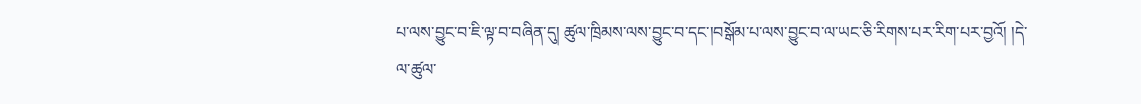པ་ལས་བྱུང་བ་ཇི་ལྟ་བ་བཞིན་དུ། ཚུལ་ཁྲིམས་ལས་བྱུང་བ་དང་།བསྒོམ་པ་ལས་བྱུང་བ་ལ་ཡང་ཅི་རིགས་པར་རིག་པར་བྱའོ། །དེ་ལ་ཚུལ་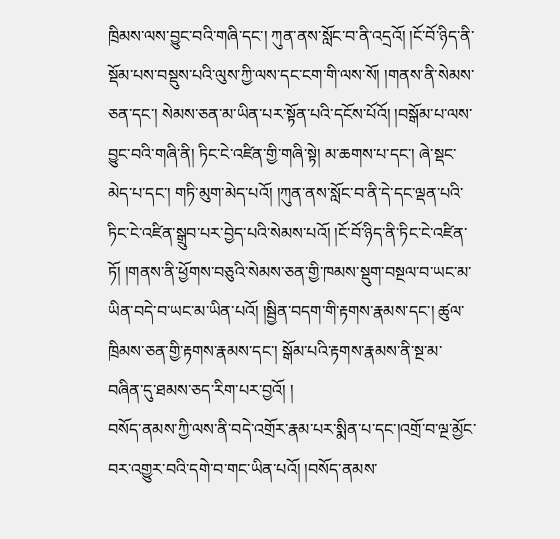ཁྲིམས་ལས་བྱུང་བའི་གཞི་དང་། ཀུན་ནས་སློང་བ་ནི་འདྲའོ། །ངོ་བོ་ཉིད་ནི་སྡོམ་པས་བསྡུས་པའི་ལུས་ཀྱི་ལས་དང་ངག་གི་ལས་སོ། །གནས་ནི་སེམས་ཅན་དང་། སེམས་ཅན་མ་ཡིན་པར་སྟོན་པའི་དངོས་པོའོ། །བསྒོམ་པ་ལས་བྱུང་བའི་གཞི་ནི། ཏིང་ངེ་འཛིན་གྱི་གཞི་སྟེ། མ་ཆགས་པ་དང་། ཞེ་སྡང་མེད་པ་དང་། གཏི་མུག་མེད་པའོ། །ཀུན་ནས་སློང་བ་ནི་དེ་དང་ལྡན་པའི་ཏིང་ངེ་འཛིན་སྒྲུབ་པར་བྱེད་པའི་སེམས་པའོ། །ངོ་བོ་ཉིད་ནི་ཏིང་ངེ་འཛིན་ཏོ། །གནས་ནི་ཕྱོགས་བཅུའི་སེམས་ཅན་གྱི་ཁམས་སྡུག་བསྔལ་བ་ཡང་མ་ཡིན་བདེ་བ་ཡང་མ་ཡིན་པའོ། །སྦྱིན་བདག་གི་རྟགས་རྣམས་དང་། ཚུལ་ཁྲིམས་ཅན་གྱི་རྟགས་རྣམས་དང་། སྒོམ་པའི་རྟགས་རྣམས་ནི་སྔ་མ་བཞིན་དུ་ཐམས་ཅད་རིག་པར་བྱའོ། །
བསོད་ནམས་ཀྱི་ལས་ནི་བདེ་འགྲོར་རྣམ་པར་སྨིན་པ་དང་།འགྲོ་བ་ལྔ་མྱོང་བར་འགྱུར་བའི་དགེ་བ་གང་ཡིན་པའོ། །བསོད་ནམས་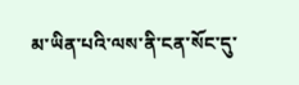མ་ཡིན་པའི་ལས་ནི་ངན་སོང་དུ་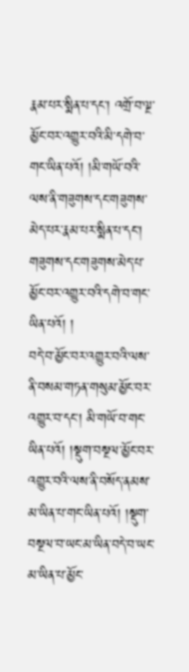རྣམ་པར་སྨིན་པ་དང་། འགྲོ་བ་ལྔ་མྱོང་བར་འགྱུར་བའི་མི་དགེ་བ་གང་ཡིན་པའོ། །མི་གཡོ་བའི་ལས་ནི་གཟུགས་དང་གཟུགས་མེད་པར་རྣམ་པར་སྨིན་པ་དང་། གཟུགས་དང་གཟུགས་མེད་པ་མྱོང་བར་འགྱུར་བའི་དགེ་བ་གང་ཡིན་པའོ། །
བདེ་བ་མྱོང་བར་འགྱུར་བའི་ལས་ནི་བསམ་གཏན་གསུམ་མྱོང་བར་འགྱུར་བ་དང་། མི་གཡོ་བ་གང་ཡིན་པའོ། །སྡུག་བསྔལ་མྱོང་བར་འགྱུར་བའི་ལས་ནི་བསོད་ནམས་མ་ཡིན་པ་གང་ཡིན་པའོ། །སྡུག་བསྔལ་བ་ཡང་མ་ཡིན་བདེ་བ་ཡང་མ་ཡིན་པ་མྱོང་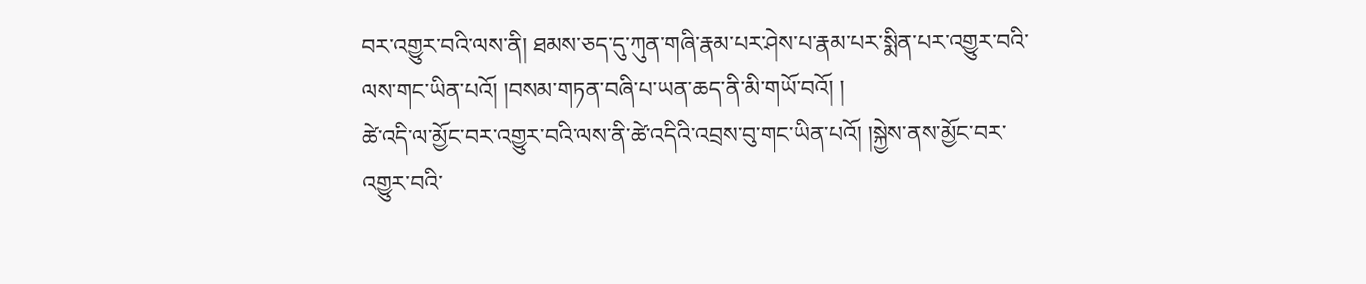བར་འགྱུར་བའི་ལས་ནི། ཐམས་ཅད་དུ་ཀུན་གཞི་རྣམ་པར་ཤེས་པ་རྣམ་པར་སྨིན་པར་འགྱུར་བའི་ལས་གང་ཡིན་པའོ། །བསམ་གཏན་བཞི་པ་ཡན་ཆད་ནི་མི་གཡོ་བའོ། །
ཚེ་འདི་ལ་མྱོང་བར་འགྱུར་བའི་ལས་ནི་ཚེ་འདིའི་འབྲས་བུ་གང་ཡིན་པའོ། །སྐྱེས་ནས་མྱོང་བར་འགྱུར་བའི་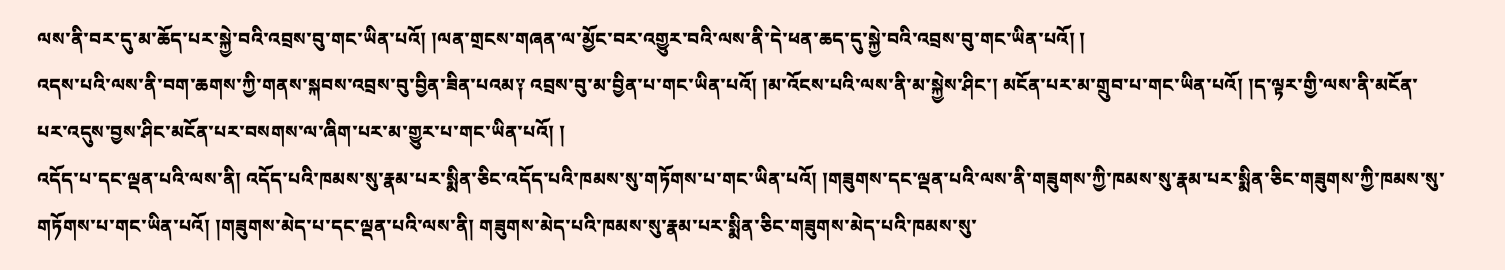ལས་ནི་བར་དུ་མ་ཆོད་པར་སྐྱེ་བའི་འབྲས་བུ་གང་ཡིན་པའོ། །ལན་གྲངས་གཞན་ལ་མྱོང་བར་འགྱུར་བའི་ལས་ནི་དེ་ཕན་ཆད་དུ་སྐྱེ་བའི་འབྲས་བུ་གང་ཡིན་པའོ། །
འདས་པའི་ལས་ནི་བག་ཆགས་ཀྱི་གནས་སྐབས་འབྲས་བུ་བྱིན་ཟིན་པའམ༑ འབྲས་བུ་མ་བྱིན་པ་གང་ཡིན་པའོ། །མ་འོངས་པའི་ལས་ནི་མ་སྐྱེས་ཤིང་། མངོན་པར་མ་གྲུབ་པ་གང་ཡིན་པའོ། །ད་ལྟར་གྱི་ལས་ནི་མངོན་པར་འདུས་བྱས་ཤིང་མངོན་པར་བསགས་ལ་ཞིག་པར་མ་གྱུར་པ་གང་ཡིན་པའོ། །
འདོད་པ་དང་ལྡན་པའི་ལས་ནི། འདོད་པའི་ཁམས་སུ་རྣམ་པར་སྨིན་ཅིང་འདོད་པའི་ཁམས་སུ་གཏོགས་པ་གང་ཡིན་པའོ། །གཟུགས་དང་ལྡན་པའི་ལས་ནི་གཟུགས་ཀྱི་ཁམས་སུ་རྣམ་པར་སྨིན་ཅིང་གཟུགས་ཀྱི་ཁམས་སུ་གཏོགས་པ་གང་ཡིན་པའོ། །གཟུགས་མེད་པ་དང་ལྡན་པའི་ལས་ནི། གཟུགས་མེད་པའི་ཁམས་སུ་རྣམ་པར་སྨིན་ཅིང་གཟུགས་མེད་པའི་ཁམས་སུ་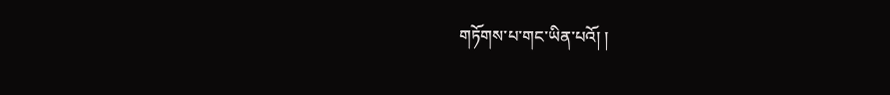གཏོགས་པ་གང་ཡིན་པའོ། །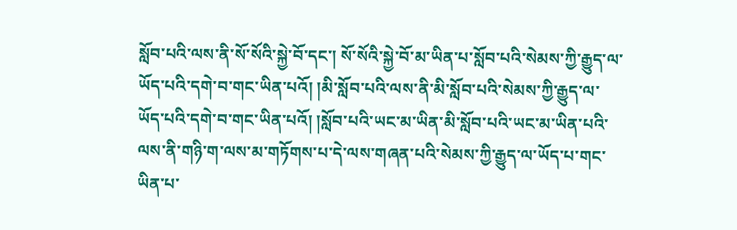སློབ་པའི་ལས་ནི་སོ་སོའི་སྐྱེ་བོ་དང་། སོ་སོའི་སྐྱེ་བོ་མ་ཡིན་པ་སློབ་པའི་སེམས་ཀྱི་རྒྱུད་ལ་ཡོད་པའི་དགེ་བ་གང་ཡིན་པའོ། །མི་སློབ་པའི་ལས་ནི་མི་སློབ་པའི་སེམས་ཀྱི་རྒྱུད་ལ་ཡོད་པའི་དགེ་བ་གང་ཡིན་པའོ། །སློབ་པའི་ཡང་མ་ཡིན་མི་སློབ་པའི་ཡང་མ་ཡིན་པའི་ལས་ནི་གཉི་ག་ལས་མ་གཏོགས་པ་དེ་ལས་གཞན་པའི་སེམས་ཀྱི་རྒྱུད་ལ་ཡོད་པ་གང་ཡིན་པ་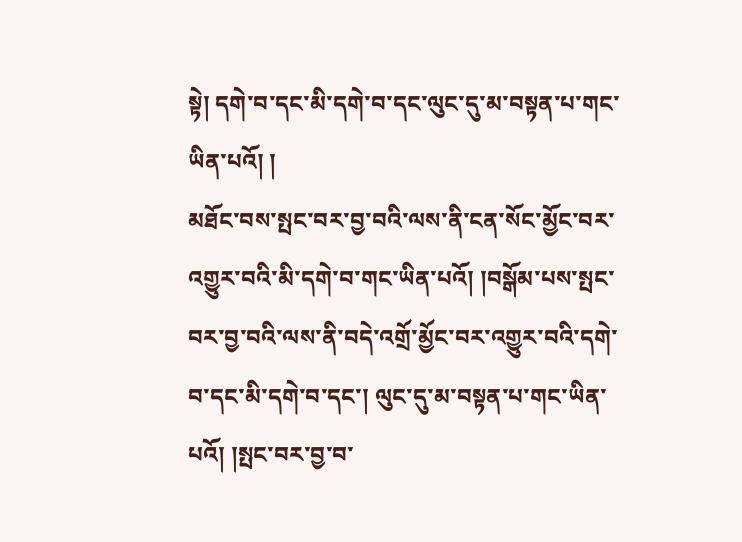སྟེ། དགེ་བ་དང་མི་དགེ་བ་དང་ལུང་དུ་མ་བསྟན་པ་གང་ཡིན་པའོ། །
མཐོང་བས་སྤང་བར་བྱ་བའི་ལས་ནི་ངན་སོང་མྱོང་བར་འགྱུར་བའི་མི་དགེ་བ་གང་ཡིན་པའོ། །བསྒོམ་པས་སྤང་བར་བྱ་བའི་ལས་ནི་བདེ་འགྲོ་མྱོང་བར་འགྱུར་བའི་དགེ་བ་དང་མི་དགེ་བ་དང་། ལུང་དུ་མ་བསྟན་པ་གང་ཡིན་པའོ། །སྤང་བར་བྱ་བ་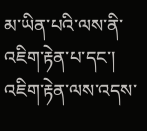མ་ཡིན་པའི་ལས་ནི་འཇིག་རྟེན་པ་དང་། འཇིག་རྟེན་ལས་འདས་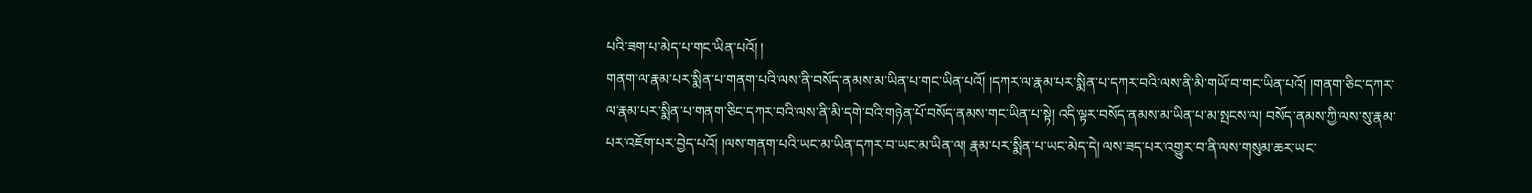པའི་ཟག་པ་མེད་པ་གང་ཡིན་པའོ། །
གནག་ལ་རྣམ་པར་སྨིན་པ་གནག་པའི་ལས་ནི་བསོད་ནམས་མ་ཡིན་པ་གང་ཡིན་པའོ། །དཀར་ལ་རྣམ་པར་སྨིན་པ་དཀར་བའི་ལས་ནི་མི་གཡོ་བ་གང་ཡིན་པའོ། །གནག་ཅིང་དཀར་ལ་རྣམ་པར་སྨིན་པ་གནག་ཅིང་དཀར་བའི་ལས་ནི་མི་དགེ་བའི་གཉེན་པོ་བསོད་ནམས་གང་ཡིན་པ་སྟེ། འདི་ལྟར་བསོད་ནམས་མ་ཡིན་པ་མ་སྤངས་ལ། བསོད་ནམས་ཀྱི་ལས་སུ་རྣམ་པར་འཇོག་པར་བྱེད་པའོ། །ལས་གནག་པའི་ཡང་མ་ཡིན་དཀར་བ་ཡང་མ་ཡིན་ལ། རྣམ་པར་སྨིན་པ་ཡང་མེད་དེ། ལས་ཟད་པར་འགྱུར་བ་ནི་ལས་གསུམ་ཆར་ཡང་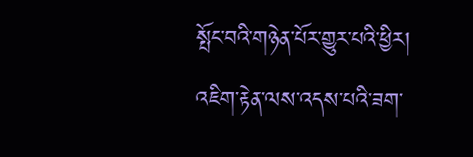སྤོང་བའི་གཉེན་པོར་གྱུར་པའི་ཕྱིར། འཇིག་རྟེན་ལས་འདས་པའི་ཟག་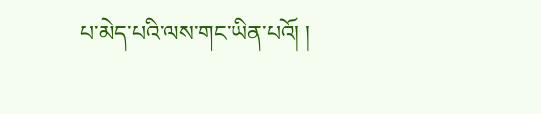པ་མེད་པའི་ལས་གང་ཡིན་པའོ། །